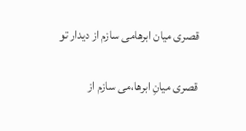قصری میان ابرهامی سازم از دیدار تو

قصری میانِ ابرها،می سازم از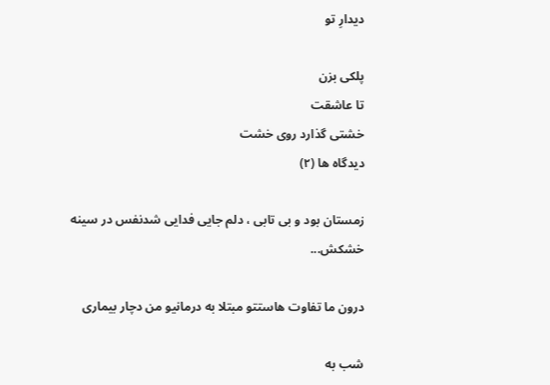دیدارِ تو

پلکی بزن
تا عاشقت
خشتی گذارد روی خشت
دیدگاه ها (۲)

زمستان بود و بی تابی ، دلم جایی فدایی شدنفس در سینه خشکش...

درون ما تفاوت هاستتو مبتلا به درمانیو من دچار بیماری

شب به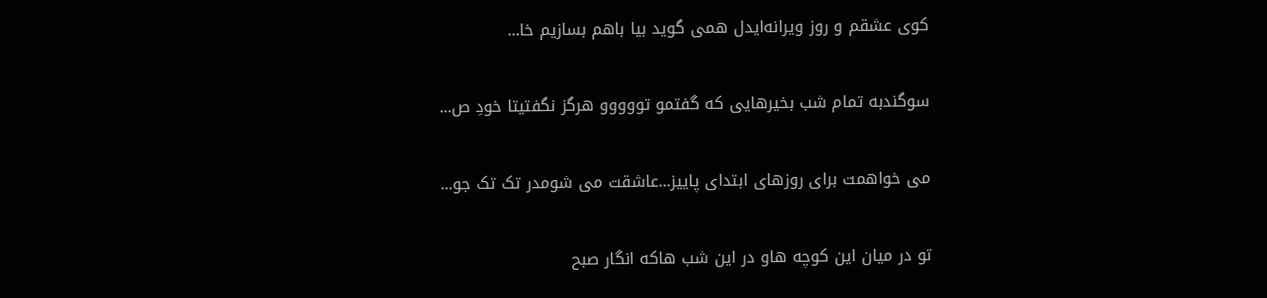کوی عشقم و روز ویرانه‌ایدل همی گوید بیا باهم بسازیم خا...

سوگندبه تمام شب بخیرهایی که گفتمو تووووو هرگز نگفتیتا خودِ ص...

می خواهمت برای روزهای ابتدای پاییز...عاشقت می شومدر تک تک جو...

تو در میان این کوچه هاو در این شب هاکه انگار صبح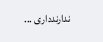ندارندداری ...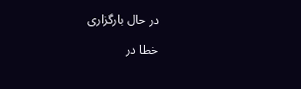در حال بارگزاری

خطا در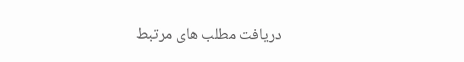دریافت مطلب های مرتبط